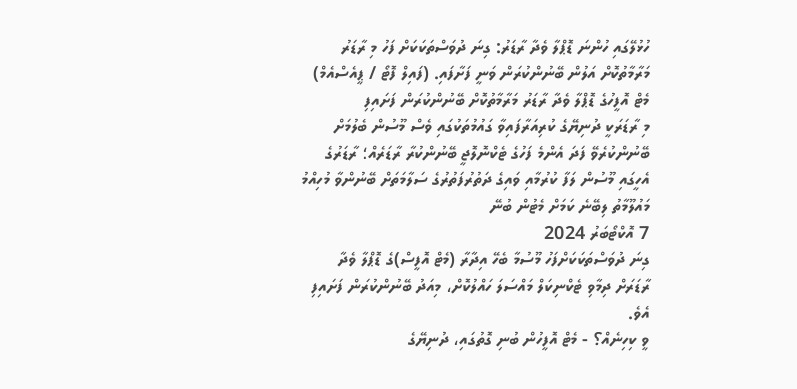ހުޅުލޭގައި ހުންނަ ޑޮޕްލާ ވެދާ ރާޑަރު: ގިނަ ދުވަސްތަކަކަށް ފަހު މި ރާޑަރު މަރާމާތުކޮށް އަލުން ބޭނުންކުރަން ވަނީ ފަށާފައި. (ފައިލް ފޮޓޯ / ޕީއެސްއެމް)
މެޓް އޮފީހުގެ ޑޮޕްލާ ވެދާ ރާޑަރު މަރާމާތުކޮށް ބޭނުންކުރަން ފަށައިފި
މި ރާޑަރަކީ ދުނިޔޭގެ ކުރިއަރާފައިވާ ގައުމުތަކުގައި ވެސް މޫސުން ބެލުމަށް ބޭނުންކުރެވޭ ފަދަ އެންމެ ފަހުގެ ޓެކްނޮލޮޖީ ބޭނުންކުރާ ރާޑަރެއް؛ ރާޑަރުގެ އެހީގައި މޫސުން ލަފާ ކުރުމާއި ވައިގެ ދަތުރުފަތުރުގެ ސަލާމަތަށް ބޭނުންވާ މުހިއްމު މައުލޫމާތު ލިބޭނެ ކަމަށް މެޓުން ބުނޭ
7 އޮކްޓޯބަރު 2024
ގިނަ ދުވަސްތަކަކަށްފަހު މޫސުމާ ބެހޭ އިދާރާ (މެޓް އޮފީސް)ގެ ޑޮޕްލާ ވެދާ ރާޑަރަށް ދިމާވި ޓެކްނިކަލް މައްސަލަ ހައްލުކޮށް، މިއަދު ބޭނުންކުރަން ފަށައިފި އެވެ.
ވީ ކިހިނެއް؟ - މެޓް އޮފީހުން ބުނި ގޮތުގައި، ދުނިޔޭގެ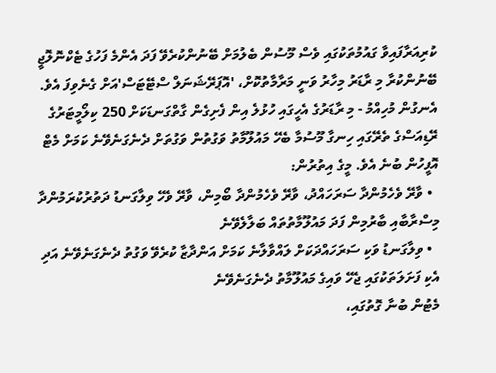ކުރިއަރާފައިވާ ގައުމުތަކުގައި ވެސް މޫސުން ބެލުމަށް ބޭނުންކުރެވޭ ފަދަ އެންމެ ފަހުގެ ޓެކްނޮލޮޖީ ބޭނުންކުރާ މި ރާޑަރު މިހާރު ވަނީ މަރާމާތުކޮށް، 'އޮޕަރޭޝަނަލް ސްޓޭޓަސް'އަށް ގެނެވިފަ އެވެ.
އެނގުން މުހިއްމު - މި ރާޑަރުގެ އެހީގައި ހުޅުލެ އިން ފެށިގެން ގާތްގަނޑަކަށް 250 ކިލޯމީޓަރުގެ ރޭޑިއަސްގެ ތެރޭގައި ހިނގާ މޫސުމާ ބެހޭ މައުލޫމާތު ވަގުތުން ވަގުތަށް ދެނެގަނެވޭނެ ކަމަށް މެޓް އޮފީހުން ބުނެ އެވެ. މީގެ އިތުރުން:
  • ވާރޭ ވެހެމުންދާ ސަރަހައްދު، ވާރޭ ވެހެމުންދާ ބޯމިން، ވާރޭ ވެހޭ ވިލާގަނޑު ދަތުރުކުރަމުންދާ މިސްރާބާއި ބާރުމިން ފަދަ މައުލޫމާތުތައް ބަލާލެވޭނެ
  • ވިލާގަނޑު ވަކި ސަރަހައްދަކަށް ލައްވާލާނެ ކަމަށް އަންދާޒާ ކުރެވޭ ވަގުތު ދެނެގަނެވޭނެ އަދި އެކި ފަށަލަތަކުގައި ޖެހޭ ވައިގެ މައުލޫމާތު ދެނެގަނެވޭނެ
މެޓުން ބުނާ ގޮތުގައި،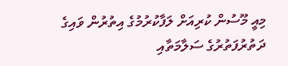މިއީ މޫސުން ކުރިއަށް ލަފާކުރުމުގެ އިތުރުން ވައިގެ ދަތުރުފަތުރުގެ ސަލާމަތާއި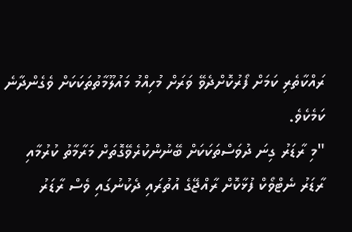ރައްކާތެރި ކަމަށް ފޯރުކޮށްދެވޭ ވަރަށް މުހިއްމު މައުލޫމާތުތަކަކަށް ވެގެންދާނެ ކަމެކެވެ.
"މި ރާޑަރު ގިނަ ދުވަސްތަކަކަށް ބޭނުންކުރެވޭގޮތަށް މަރާމާތު ކުރުމާއި ރާޑަރު ނެޓްވޯކް ފުޅާކޮށް ރާއްޖޭގެ އުތުރައި ދެކުނުގައި ވެސް ރާޑަރު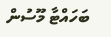ބަހައްޓާ މޫސުން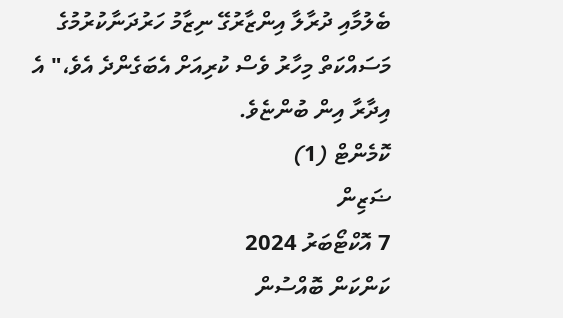ބެލުމާއި ދުރާލާ އިންޒާރުގޭ ނިޒާމު ހަރުދަނާކުރުމުގެ މަސައްކަތް މިހާރު ވެސް ކުރިއަށް އެބަގެންދެ އެވެ،" އެ އިދާރާ އިން ބުންޏެވެ.
ކޮމެންޓް (1)
ޟަޒިން
7 އޮކްޓޯބަރު 2024
ކަންކަން ބޮއްސުން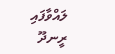ލައްވާފައި ރީނދޫ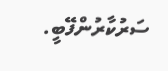ސަރުކާރުންފޭބީ.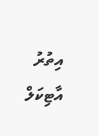އިތުރު އާޓިކަލް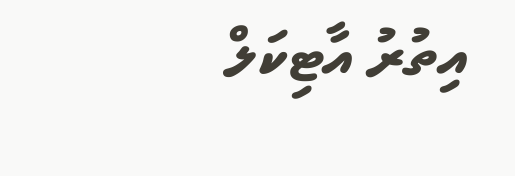އިތުރު އާޓިކަލް